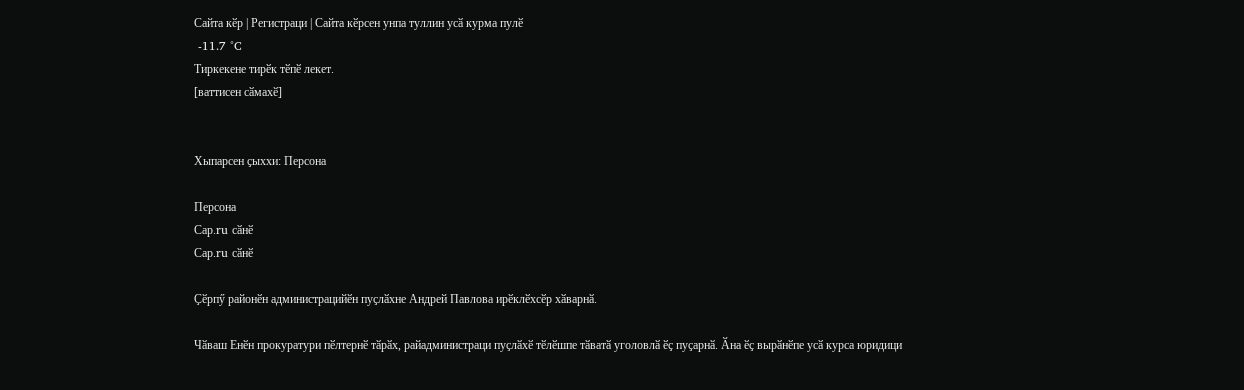Сайта кӗр | Регистраци | Сайта кӗрсен унпа туллин усӑ курма пулӗ
 -11.7 °C
Тиркекене тирӗк тӗпӗ лекет.
[ваттисен сӑмахӗ]


Хыпарсен ҫыххи: Персона

Персона
Сар.ru сӑнӗ
Сар.ru сӑнӗ

Ҫӗрпӳ районӗн администрацийӗн пуҫлӑхне Андрей Павлова ирӗклӗхсӗр хӑварнӑ.

Чӑваш Енӗн прокуратури пӗлтернӗ тӑрӑх, райадминистраци пуҫлӑхӗ тӗлӗшпе тӑватӑ уголовлӑ ӗҫ пуҫарнӑ. Ӑна ӗҫ вырӑнӗпе усӑ курса юридици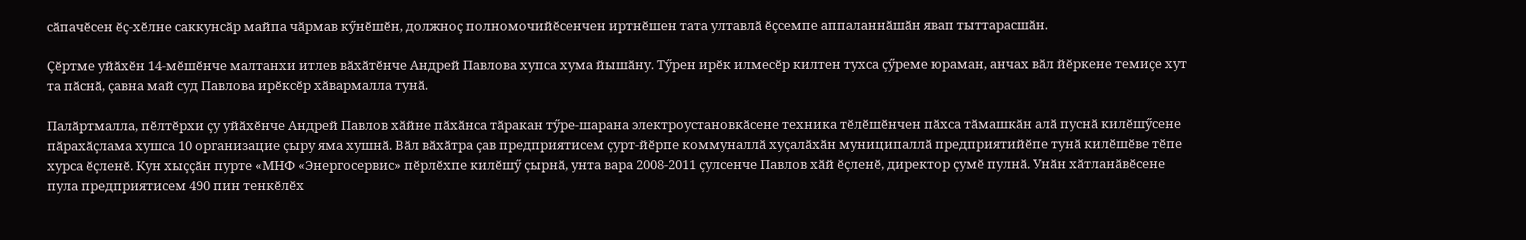сӑпачӗсен ӗҫ-хӗлне саккунсӑр майпа чӑрмав кӳнӗшӗн, должноҫ полномочийӗсенчен иртнӗшен тата ултавлӑ ӗҫсемпе аппаланнӑшӑн явап тыттарасшӑн.

Ҫӗртме уйӑхӗн 14-мӗшӗнче малтанхи итлев вӑхӑтӗнче Андрей Павлова хупса хума йышӑну. Тӳрен ирӗк илмесӗр килтен тухса ҫӳреме юраман, анчах вӑл йӗркене темиҫе хут та пӑснӑ, ҫавна май суд Павлова ирӗксӗр хӑвармалла тунӑ.

Палӑртмалла, пӗлтӗрхи ҫу уйӑхӗнче Андрей Павлов хӑйне пӑхӑнса тӑракан тӳре-шарана электроустановкӑсене техника тӗлӗшӗнчен пӑхса тӑмашкӑн алӑ пуснӑ килӗшӳсене пӑрахӑҫлама хушса 10 организацие ҫыру яма хушнӑ. Вӑл вӑхӑтра ҫав предприятисем ҫурт-йӗрпе коммуналлӑ хуҫалӑхӑн муниципаллӑ предприятийӗпе тунӑ килӗшӗве тӗпе хурса ӗҫленӗ. Кун хыҫҫӑн пурте «МНФ «Энергосервис» пӗрлӗхпе килӗшӳ ҫырнӑ, унта вара 2008-2011 ҫулсенче Павлов хӑй ӗҫленӗ, директор ҫумӗ пулнӑ. Унӑн хӑтланӑвӗсене пула предприятисем 490 пин тенкӗлӗх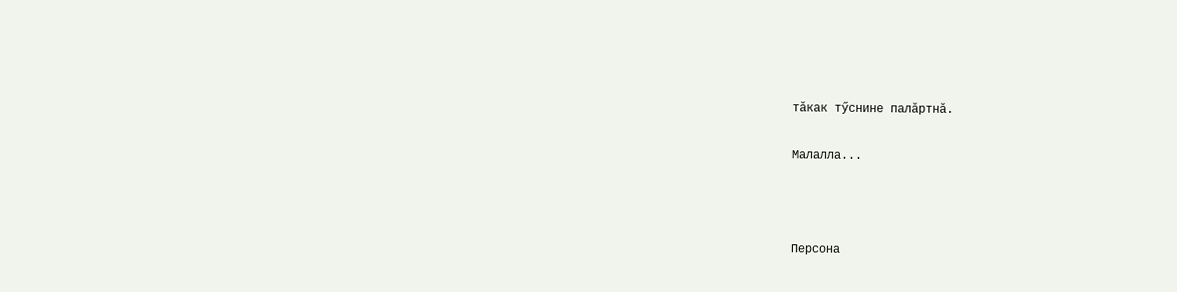тӑкак тӳснине палӑртнӑ.

Малалла...



Персона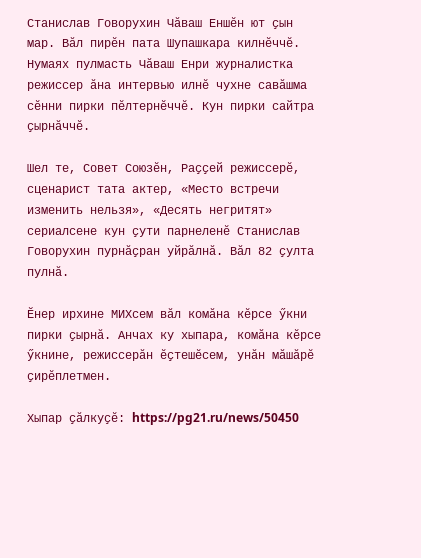Станислав Говорухин Чӑваш Еншӗн ют ҫын мар. Вӑл пирӗн пата Шупашкара килнӗччӗ. Нумаях пулмасть Чӑваш Енри журналистка режиссер ӑна интервью илнӗ чухне савӑшма сӗнни пирки пӗлтернӗччӗ. Кун пирки сайтра ҫырнӑччӗ.

Шел те, Совет Союзӗн, Раҫҫей режиссерӗ, сценарист тата актер, «Место встречи изменить нельзя», «Десять негритят» сериалсене кун ҫути парнеленӗ Станислав Говорухин пурнӑҫран уйрӑлнӑ. Вӑл 82 ҫулта пулнӑ.

Ӗнер ирхине МИХсем вӑл комӑна кӗрсе ӳкни пирки ҫырнӑ. Анчах ку хыпара, комӑна кӗрсе ӳкнине, режиссерӑн ӗҫтешӗсем, унӑн мӑшӑрӗ ҫирӗплетмен.

Хыпар ҫӑлкуҫӗ: https://pg21.ru/news/50450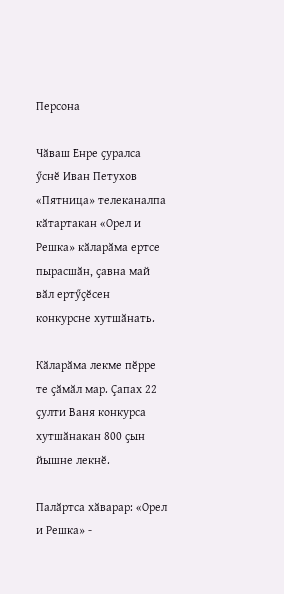Персона

Чӑваш Енре ҫуралса ӳснӗ Иван Петухов «Пятница» телеканалпа кӑтартакан «Орел и Решка» кӑларӑма ертсе пырасшӑн, ҫавна май вӑл ертӳҫӗсен конкурсне хутшӑнать.

Кӑларӑма лекме пӗрре те ҫӑмӑл мар. Ҫапах 22 ҫулти Ваня конкурса хутшӑнакан 800 ҫын йышне лекнӗ.

Палӑртса хӑварар: «Орел и Решка» -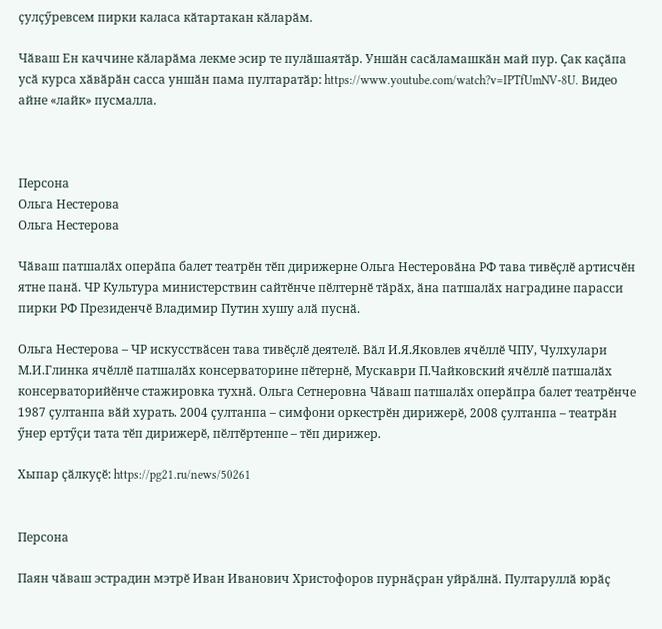ҫулҫӳревсем пирки каласа кӑтартакан кӑларӑм.

Чӑваш Ен каччине кӑларӑма лекме эсир те пулӑшаятӑр. Уншӑн сасӑламашкӑн май пур. Ҫак каҫӑпа усӑ курса хӑвӑрӑн сасса уншӑн пама пултаратӑр: https://www.youtube.com/watch?v=IPTfUmNV-8U. Видео айне «лайк» пусмалла.



Персона
Ольга Нестерова
Ольга Нестерова

Чӑваш патшалӑх оперӑпа балет театрӗн тӗп дирижерне Ольга Нестеровӑна РФ тава тивӗҫлӗ артисчӗн ятне панӑ. ЧР Культура министерствин сайтӗнче пӗлтернӗ тӑрӑх, ӑна патшалӑх наградине парасси пирки РФ Президенчӗ Владимир Путин хушу алӑ пуснӑ.

Ольга Нестерова – ЧР искусствӑсен тава тивӗҫлӗ деятелӗ. Вӑл И.Я.Яковлев ячӗллӗ ЧПУ, Чулхулари М.И.Глинка ячӗллӗ патшалӑх консерваторине пӗтернӗ, Мускаври П.Чайковский ячӗллӗ патшалӑх консерваторийӗнче стажировка тухнӑ. Ольга Сетнеровна Чӑваш патшалӑх оперӑпра балет театрӗнче 1987 ҫултанпа вӑй хурать. 2004 ҫултанпа – симфони оркестрӗн дирижерӗ, 2008 ҫултанпа – театрӑн ӳнер ертӳҫи тата тӗп дирижерӗ, пӗлтӗртенпе – тӗп дирижер.

Хыпар ҫӑлкуҫӗ: https://pg21.ru/news/50261


Персона

Паян чӑваш эстрадин мэтрӗ Иван Иванович Христофоров пурнӑҫран уйрӑлнӑ. Пултаруллӑ юрӑҫ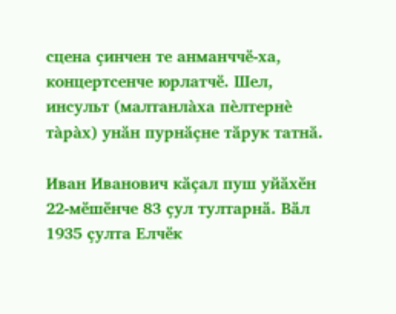сцена ҫинчен те анманччӗ-ха, концертсенче юрлатчӗ. Шел, инсульт (малтанлàха пèлтернè тàрàх) унӑн пурнӑҫне тӑрук татнӑ.

Иван Иванович кӑҫал пуш уйӑхӗн 22-мӗшӗнче 83 ҫул тултарнӑ. Вӑл 1935 ҫулта Елчӗк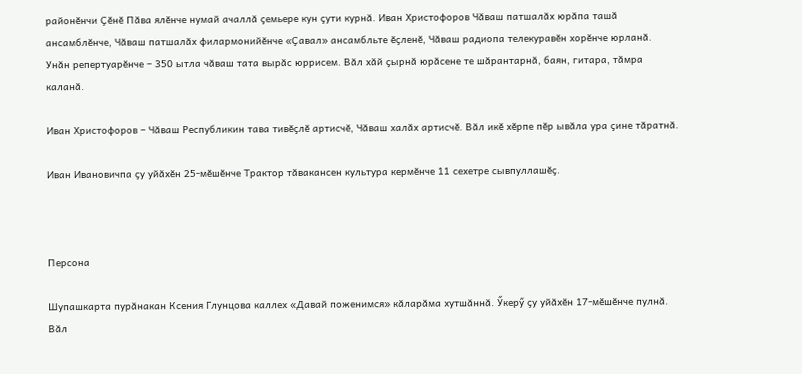районӗнчи Ҫӗнӗ Пӑва ялӗнче нумай ачаллӑ ҫемьере кун ҫути курнӑ. Иван Христофоров Чӑваш патшалӑх юрӑпа ташӑ ансамблӗнче, Чӑваш патшалӑх филармонийӗнче «Ҫавал» ансамбльте ӗҫленӗ, Чӑваш радиопа телекуравӗн хорӗнче юрланӑ. Унӑн репертуарӗнче – 350 ытла чӑваш тата вырӑс юррисем. Вӑл хӑй ҫырнӑ юрӑсене те шӑрантарнӑ, баян, гитара, тӑмра каланӑ.

Иван Христофоров – Чӑваш Республикин тава тивӗҫлӗ артисчӗ, Чӑваш халӑх артисчӗ. Вӑл икӗ хӗрпе пӗр ывӑла ура ҫине тӑратнӑ.

Иван Ивановичпа ҫу уйӑхӗн 25-мӗшӗнче Трактор тӑвакансен культура кермӗнче 11 сехетре сывпуллашӗҫ.



Персона

Шупашкарта пурӑнакан Ксения Глунцова каллех «Давай поженимся» кӑларӑма хутшӑннӑ. Ӳкерӳ ҫу уйӑхӗн 17-мӗшӗнче пулнӑ. Вӑл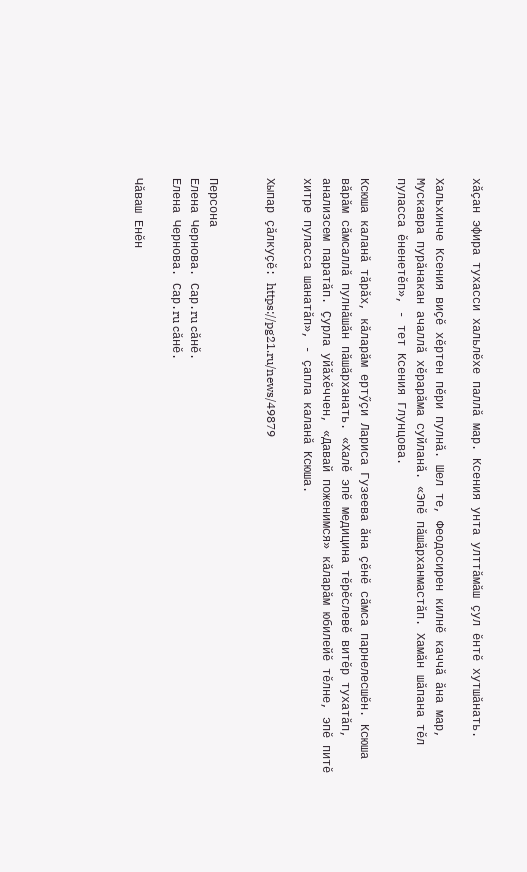хӑҫан эфира тухасси хальлӗхе паллӑ мар. Ксения унта улттӑмӑш ҫул ӗнтӗ хутшӑнать.

Хальхинче Ксения виҫӗ хӗртен пӗри пулнӑ. Шел те, Феодосирен килнӗ каччӑ ӑна мар, Мускавра пурӑнакан ачаллӑ хӗрарӑма суйланӑ. «Эпӗ пӑшӑрханмастӑп. Хамӑн шӑпана тӗл пуласса ӗненетӗп», - тет Ксения Глунцова.

Ксюша каланӑ тӑрӑх, кӑларӑм ертӳҫи Лариса Гузеева ӑна ҫӗнӗ сӑмса парнелесшӗн. Ксюша вӑрӑм сӑмсаллӑ пулнӑшӑн пӑшӑрханать. «Халӗ эпӗ медицина тӗрӗслевӗ витӗр тухатӑп, анализсем паратӑп. Ҫурла уйӑхӗччен, «Давай поженимся» кӑларӑм юбилейӗ тӗлне, эпӗ питӗ хитре пуласса шанатӑп», - ҫапла каланӑ Ксюша.

Хыпар ҫӑлкуҫӗ: https://pg21.ru/news/49879


Персона
Елена Чернова. Сар.ru cӑнӗ.
Елена Чернова. Сар.ru cӑнӗ.

Чӑваш Енӗн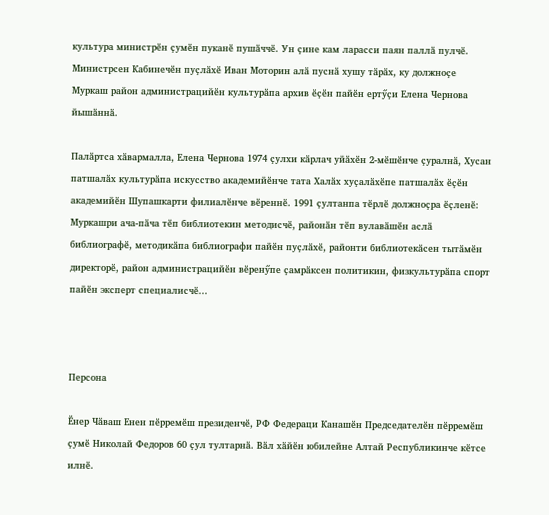культура министрӗн ҫумӗн пуканӗ пушӑччӗ. Ун ҫине кам ларасси паян паллӑ пулчӗ. Министрсен Кабинечӗн пуҫлӑхӗ Иван Моторин алӑ пуснӑ хушу тӑрӑх, ку должноҫе Муркаш район администрацийӗн культурӑпа архив ӗҫӗн пайӗн ертӳҫи Елена Чернова йышӑннӑ.

Палӑртса хӑвармалла, Елена Чернова 1974 ҫулхи кӑрлач уйӑхӗн 2-мӗшӗнче ҫуралнӑ, Хусан патшалӑх культурӑпа искусство академийӗнче тата Халӑх хуҫалӑхӗпе патшалӑх ӗҫӗн академийӗн Шупашкарти филиалӗнче вӗреннӗ. 1991 ҫултанпа тӗрлӗ должноҫра ӗҫленӗ: Муркашри ача-пӑча тӗп библиотекин методисчӗ, районӑн тӗп вулавӑшӗн аслӑ библиографӗ, методикӑпа библиографи пайӗн пуҫлӑхӗ, районти библиотекӑсен тытӑмӗн директорӗ, район администрацийӗн вӗренӳпе ҫамрӑксен политикин, физкультурӑпа спорт пайӗн эксперт специалисчӗ...



Персона

Ӗнер Чӑваш Енен пӗрремӗш президенчӗ, РФ Федераци Канашӗн Председателӗн пӗрремӗш ҫумӗ Николай Федоров 60 ҫул тултарнӑ. Вӑл хӑйӗн юбилейне Алтай Республикинче кӗтсе илнӗ.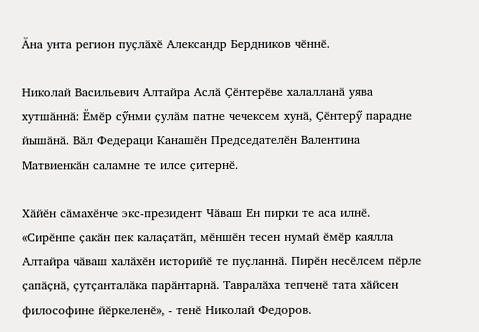Ӑна унта регион пуҫлӑхӗ Александр Бердников чӗннӗ.

Николай Васильевич Алтайра Аслӑ Ҫӗнтерӗве халалланӑ уява хутшӑннӑ: Ӗмӗр сӳнми ҫулӑм патне чечексем хунӑ, Ҫӗнтерӳ парадне йышӑнӑ. Вӑл Федераци Канашӗн Председателӗн Валентина Матвиенкӑн саламне те илсе ҫитернӗ.

Хӑйӗн сӑмахӗнче экс-президент Чӑваш Ен пирки те аса илнӗ. «Сирӗнпе ҫакӑн пек калаҫатӑп, мӗншӗн тесен нумай ӗмӗр каялла Алтайра чӑваш халӑхӗн историйӗ те пуҫланнӑ. Пирӗн несӗлсем пӗрле ҫапӑҫнӑ, ҫутҫанталӑка парӑнтарнӑ. Тавралӑха тепченӗ тата хӑйсен философине йӗркеленӗ», - тенӗ Николай Федоров.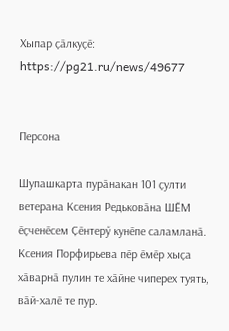Хыпар ҫӑлкуҫӗ: https://pg21.ru/news/49677


Персона

Шупашкарта пурӑнакан 101 ҫулти ветерана Ксения Редьковӑна ШӖМ ӗҫченӗсем Ҫӗнтерӳ кунӗпе саламланӑ. Ксения Порфирьева пӗр ӗмӗр хыҫа хӑварнӑ пулин те хӑйне чиперех туять, вӑй-халӗ те пур.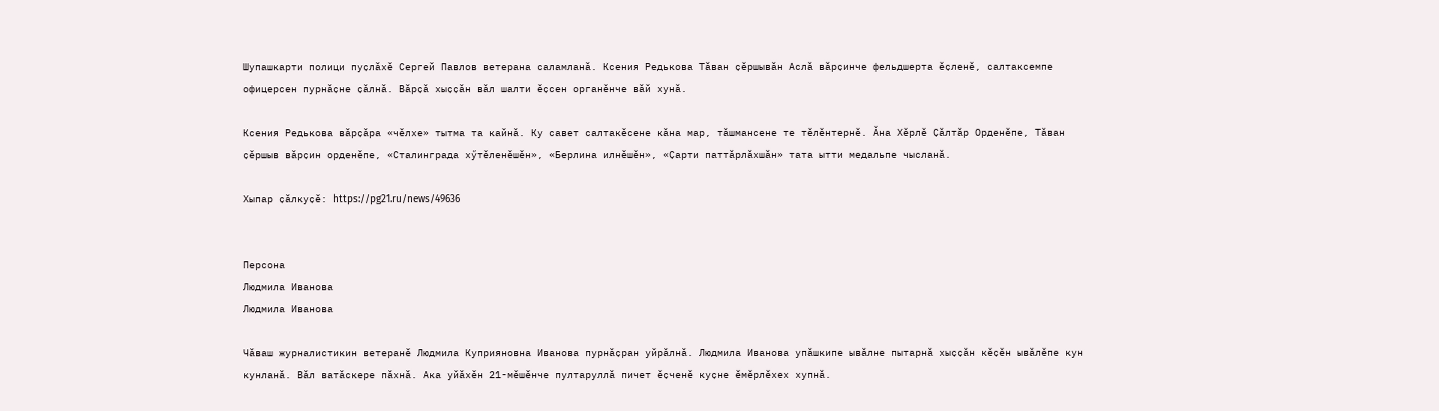Шупашкарти полици пуҫлӑхӗ Сергей Павлов ветерана саламланӑ. Ксения Редькова Тӑван ҫӗршывӑн Аслӑ вӑрҫинче фельдшерта ӗҫленӗ, салтаксемпе офицерсен пурнӑҫне ҫӑлнӑ. Вӑрҫӑ хыҫҫӑн вӑл шалти ӗҫсен органӗнче вӑй хунӑ.

Ксения Редькова вӑрҫӑра «чӗлхе» тытма та кайнӑ. Ку савет салтакӗсене кӑна мар, тӑшмансене те тӗлӗнтернӗ. Ӑна Хӗрлӗ Ҫӑлтӑр Орденӗпе, Тӑван ҫӗршыв вӑрҫин орденӗпе, «Сталинграда хӳтӗленӗшӗн», «Берлина илнӗшӗн», «Ҫарти паттӑрлӑхшӑн» тата ытти медальпе чысланӑ.

Хыпар ҫӑлкуҫӗ: https://pg21.ru/news/49636


Персона
Людмила Иванова
Людмила Иванова

Чӑваш журналистикин ветеранӗ Людмила Куприяновна Иванова пурнӑҫран уйрӑлнӑ. Людмила Иванова упӑшкипе ывӑлне пытарнӑ хыҫҫӑн кӗҫӗн ывӑлӗпе кун кунланӑ. Вӑл ватӑскере пӑхнӑ. Ака уйӑхӗн 21-мӗшӗнче пултаруллӑ пичет ӗҫченӗ куҫне ӗмӗрлӗхех хупнӑ.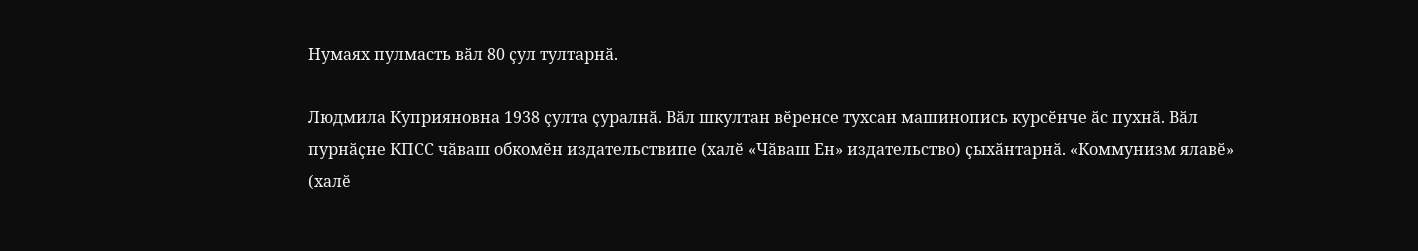Нумаях пулмасть вӑл 80 ҫул тултарнӑ.

Людмила Куприяновна 1938 ҫулта ҫуралнӑ. Вӑл шкултан вӗренсе тухсан машинопись курсӗнче ӑс пухнӑ. Вӑл пурнӑҫне КПСС чӑваш обкомӗн издательствипе (халӗ «Чӑваш Ен» издательство) ҫыхӑнтарнӑ. «Коммунизм ялавӗ» (халӗ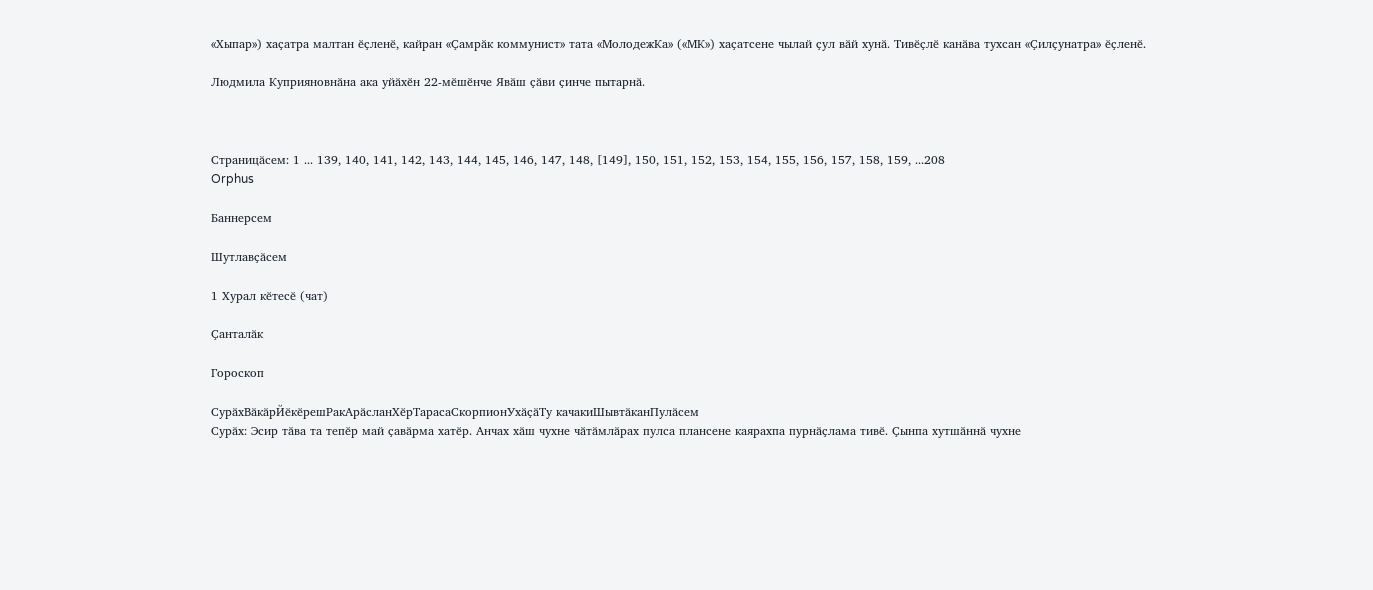«Хыпар») хаҫатра малтан ӗҫленӗ, кайран «Ҫамрӑк коммунист» тата «МолодежКа» («МК») хаҫатсене чылай ҫул вӑй хунӑ. Тивӗҫлӗ канӑва тухсан «Ҫилҫунатра» ӗҫленӗ.

Людмила Куприяновнӑна ака уйӑхӗн 22-мӗшӗнче Явӑш ҫӑви ҫинче пытарнӑ.



Страницӑсем: 1 ... 139, 140, 141, 142, 143, 144, 145, 146, 147, 148, [149], 150, 151, 152, 153, 154, 155, 156, 157, 158, 159, ...208
Orphus

Баннерсем

Шутлавҫӑсем

1 Хурал кӗтесӗ (чат)

Ҫанталӑк

Гороскоп

СурӑхВӑкӑрЙӗкӗрешРакАрӑсланХӗрТарасаСкорпионУхӑҫӑТу качакиШывтӑканПулӑсем
Сурӑх: Эсир тӑва та тепӗр май ҫавӑрма хатӗр. Анчах хӑш чухне чӑтӑмлӑрах пулса плансене каярахпа пурнӑҫлама тивӗ. Ҫынпа хутшӑннӑ чухне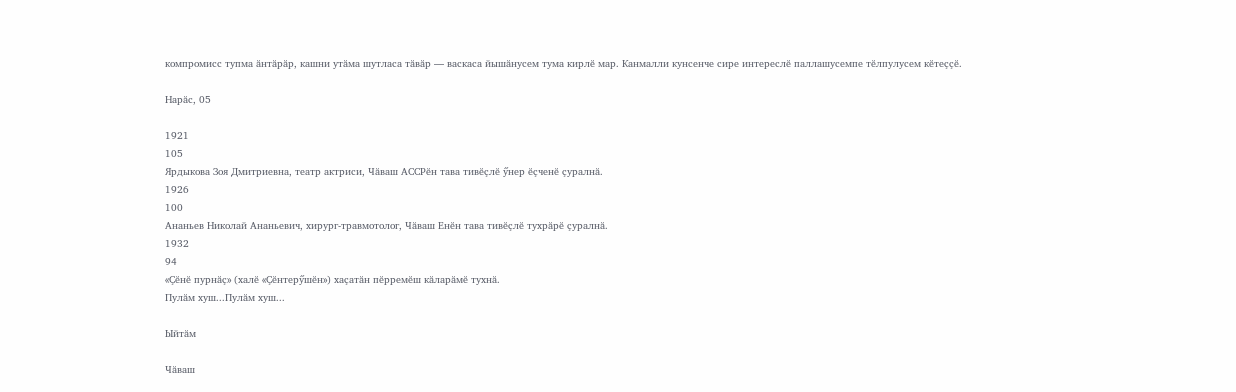компромисс тупма ӑнтӑрӑр, кашни утӑма шутласа тӑвӑр — васкаса йышӑнусем тума кирлӗ мар. Канмалли кунсенче сире интереслӗ паллашусемпе тӗлпулусем кӗтеҫҫӗ.

Нарӑс, 05

1921
105
Ярдыкова Зоя Дмитриевна, театр актриси, Чӑваш АССРӗн тава тивӗҫлӗ ӳнер ӗҫченӗ ҫуралнӑ.
1926
100
Ананьев Николай Ананьевич, хирург-травмотолог, Чӑваш Енӗн тава тивӗҫлӗ тухрӑрӗ ҫуралнӑ.
1932
94
«Ҫӗнӗ пурнӑҫ» (халӗ «Ҫӗнтерӳшӗн») хаҫатӑн пӗрремӗш кӑларӑмӗ тухнӑ.
Пулӑм хуш...Пулӑм хуш...

Ыйтӑм

Чӑваш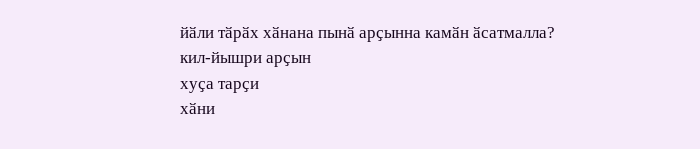йӑли тӑрӑх хӑнана пынӑ арҫынна камӑн ӑсатмалла?
кил-йышри арҫын
хуҫа тарҫи
хӑни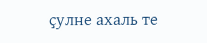ҫулне ахаль те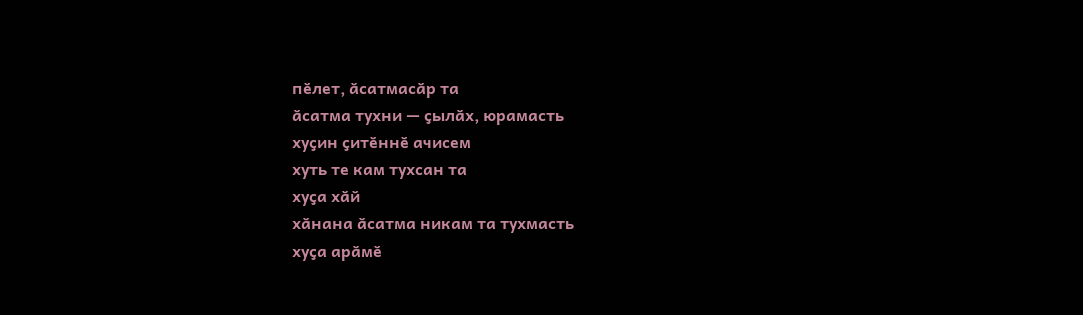пӗлет, ӑсатмасӑр та
ӑсатма тухни — ҫылӑх, юрамасть
хуҫин ҫитӗннӗ ачисем
хуть те кам тухсан та
хуҫа хӑй
хӑнана ӑсатма никам та тухмасть
хуҫа арӑмӗ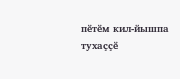пӗтӗм кил-йышпа тухаҫҫӗ